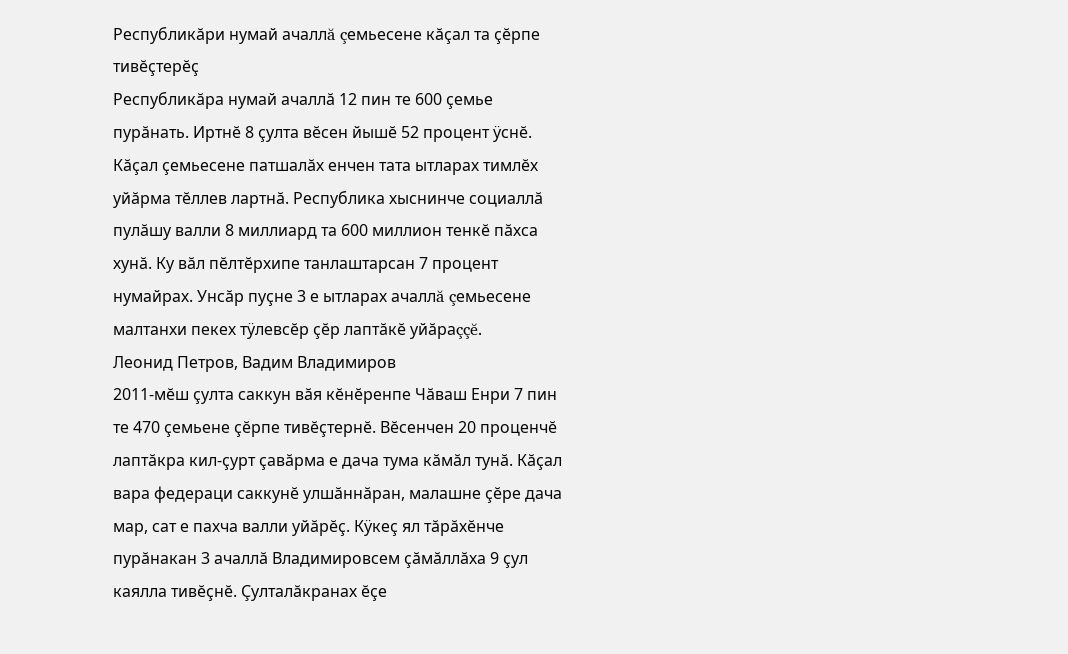Республикăри нумай ачаллă çемьесене кăçал та çĕрпе тивĕçтерĕç
Республикăра нумай ачаллă 12 пин те 600 çемье пурăнать. Иртнĕ 8 çулта вĕсен йышĕ 52 процент ÿснĕ. Кăçал çемьесене патшалăх енчен тата ытларах тимлĕх уйăрма тĕллев лартнă. Республика хыснинче социаллă пулăшу валли 8 миллиард та 600 миллион тенкĕ пăхса хунă. Ку вăл пĕлтĕрхипе танлаштарсан 7 процент нумайрах. Унсăр пуçне 3 е ытларах ачаллă çемьесене малтанхи пекех тÿлевсĕр çĕр лаптăкĕ уйăраççĕ.
Леонид Петров, Вадим Владимиров
2011-мĕш çулта саккун вăя кĕнĕренпе Чăваш Енри 7 пин те 470 çемьене çĕрпе тивĕçтернĕ. Вĕсенчен 20 проценчĕ лаптăкра кил-çурт çавăрма е дача тума кăмăл тунă. Кăçал вара федераци саккунĕ улшăннăран, малашне çĕре дача мар, сат е пахча валли уйăрĕç. Кÿкеç ял тăрăхĕнче пурăнакан 3 ачаллă Владимировсем çăмăллăха 9 çул каялла тивĕçнĕ. Çулталăкранах ĕçе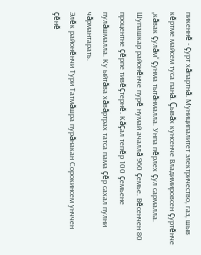пикеннĕ - çурт хăпартнă. Муниципалитет электричество, газ, шыв кĕртме майсем туса панă. Çывăх кунсенче Владимировсен çуртĕнче „кăвак çулăм“ çунма тытăнмалла. Унпа пĕрлех çул сармалла.
Шупашкар районĕнче пурĕ нумай ачаллă 960 çемье. Вĕсенчен 80 процентне çĕрпе тивĕçтернĕ. Кăçал тепĕр 100 çемьене пулăшмалла. Ку ыйтăва хăвăртрах татса пама çĕр сахал пулни чăрмантарать.
Элĕк районĕнчи Тури Татмăшра пурăнакан Сорокинсем унччен çĕнĕ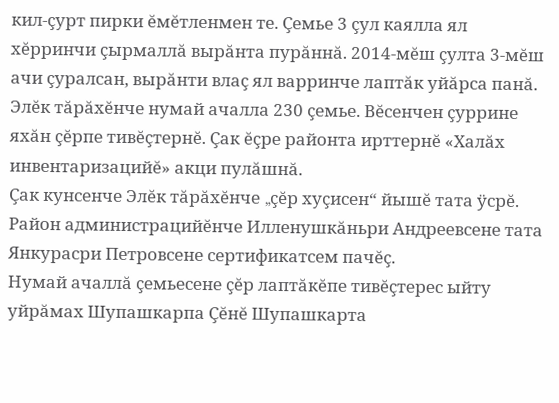кил-çурт пирки ĕмĕтленмен те. Çемье 3 çул каялла ял хĕрринчи çырмаллă вырăнта пурăннă. 2014-мĕш çулта 3-мĕш ачи çуралсан, вырăнти влаç ял варринче лаптăк уйăрса панă.
Элĕк тăрăхĕнче нумай ачалла 230 çемье. Вĕсенчен çуррине яхăн çĕрпе тивĕçтернĕ. Çак ĕçре районта ирттернĕ «Халăх инвентаризацийĕ» акци пулăшнă.
Çак кунсенче Элĕк тăрăхĕнче „çĕр хуçисен“ йышĕ тата ÿсрĕ. Район администрацийĕнче Илленушкăньри Андреевсене тата Янкурасри Петровсене сертификатсем пачĕç.
Нумай ачаллă çемьесене çĕр лаптăкĕпе тивĕçтерес ыйту уйрăмах Шупашкарпа Çĕнĕ Шупашкарта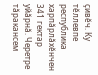çивĕч. Ку тĕллевпе республика харпăрлăхĕнчен 341 гектар уйăрнă. Черетре тăракансем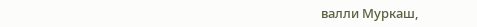валли Муркаш,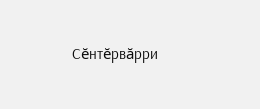Сĕнтĕрвăрри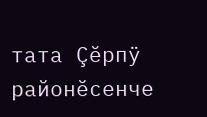тата Çĕрпÿ районĕсенче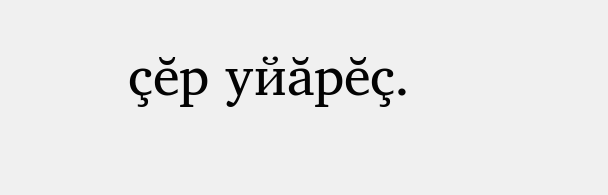çĕр уйăрĕç.